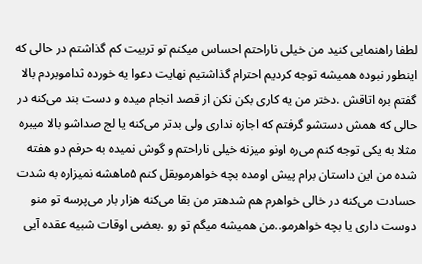لطفا راهنمایی کنید من خیلی ناراحتم احساس میکنم تو تربیت کم گذاشتم در حالی که اینطور نبوده همیشه توجه کردیم احترام گذاشتیم نهایت دعوا یه خورده ثدامو‌بردم بالا گفتم بره اتاقش .دختر من یه کاری بکن نکن از قصد انجام میده و دست بند می‌کنه در حالی که همش دستشو گرفتم که اجازه نداری ولی بدتر می‌کنه یا لج صداشو بالا میبره مثلا به یکی توجه کنم می‌ره اونو میزنه خیلی ناراحتم و گوش نمیده به حرفم دو هفته شده من این داستان برام پیش اومده بچه خواهرمو‌بقل کنم ۵ماهشه نمیزاره به شدت حسادت می‌کنه در خالی خواهرم هم شدهتر من بقا می‌کنه هزار بار می‌پرسه تو منو دوست داری یا بچه خواهرمو..من همیشه میگم تو رو .بعضی اوقات شبیه عقده آیی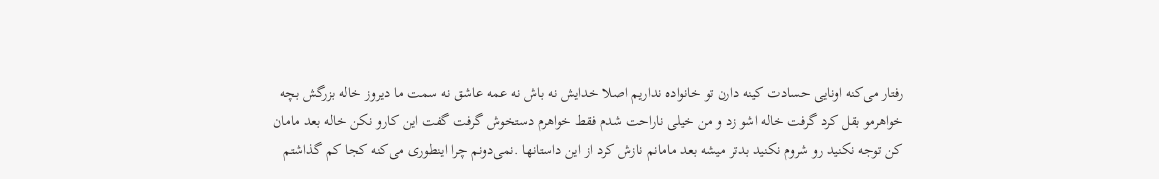رفتار می‌کنه اونایی حسادت کینه دارن تو خانواده نداریم اصلا خدایش نه باش نه عمه عاشق نه سمت ما دیروز خاله بزرگش بچه خواهرمو بقل کرد گرفت خاله اشو زد و من خیلی ناراحت شدم فقط خواهرم دستخوش گرفت گفت این کارو نکن خاله بعد مامان کن توجه نکنید رو شروم نکنید بدتر میشه بعد مامانم نازش کرد از این داستانها .نمی‌دونم چرا اینطوری می‌کنه کجا کم گذاشتم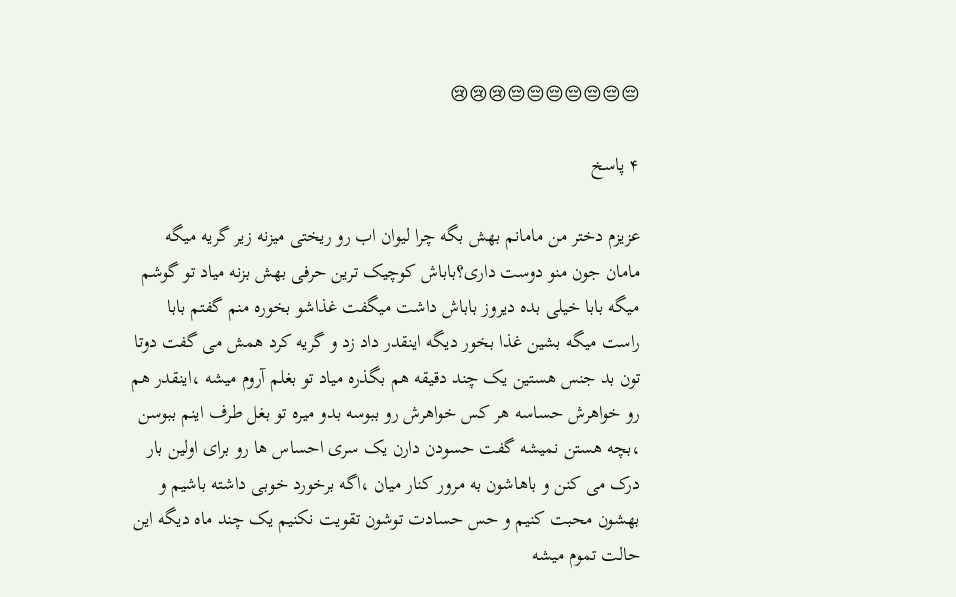😔😔😔😔😔😔😔😢😢😢

۴ پاسخ

عزیزم دختر من مامانم بهش بگه چرا لیوان اب رو ریختی میزنه زیر گریه میگه مامان جون منو دوست داری؟باباش کوچیک ترین حرفی بهش بزنه میاد تو گوشم میگه بابا خیلی بده دیروز باباش داشت میگفت غذاشو بخوره منم گفتم بابا راست میگه بشین غذا بخور دیگه اینقدر داد زد و گریه کرد همش می گفت دوتا تون بد جنس هستین یک چند دقیقه هم بگذره میاد تو بغلم آروم میشه ،اینقدر هم رو خواهرش حساسه هر کس خواهرش رو ببوسه بدو میره تو بغل طرف اینم ببوسن ،بچه هستن نمیشه گفت حسودن دارن یک سری احساس ها رو برای اولین بار درک می کنن و باهاشون به مرور کنار میان ،اگه برخورد خوبی داشته باشیم و بهشون محبت کنیم و حس حسادت توشون تقویت نکنیم یک چند ماه دیگه این حالت تموم میشه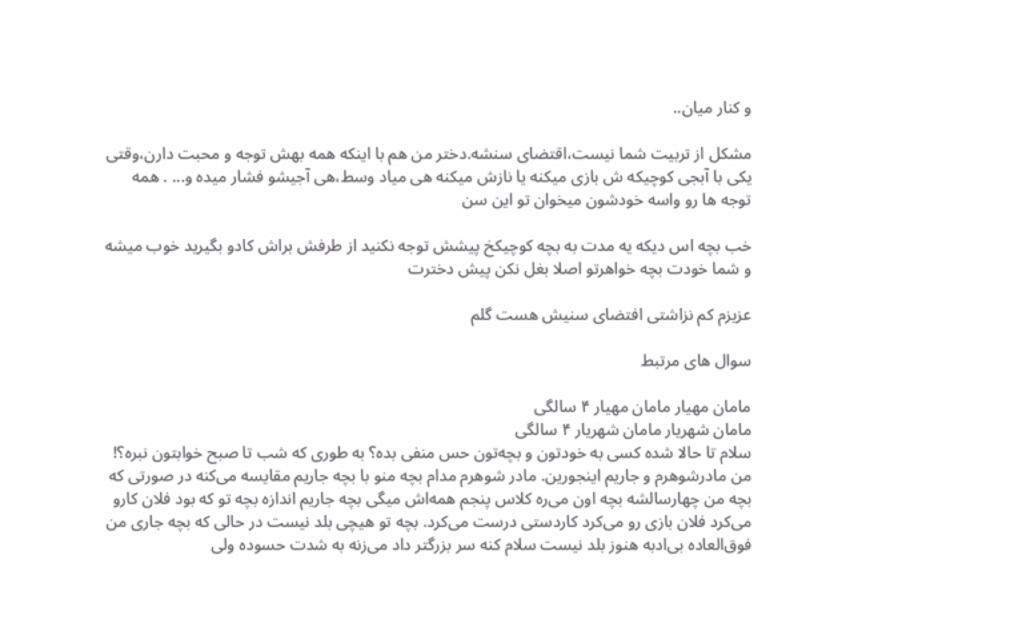و کنار میان..

مشکل از تربیت شما نیست،اقتضای سنشه.دختر من هم با اینکه همه بهش توجه و محبت دارن،وقتی یکی با آبجی کوچیکه ش بازی میکنه یا نازش میکنه هی میاد وسط،هی آجیشو فشار میده و... . همه توجه ها رو واسه خودشون میخوان تو این سن

خب بچه اس دیکه یه مدت به بچه کوچیکخ پیشش توجه نکنید از طرفش براش کادو بگیرید خوب میشه
و شما خودت بچه خواهرتو اصلا بغل نکن پیش دخترت

عزیزم کم نزاشتی افتضای سنیش هست گلم

سوال های مرتبط

مامان مهیار مامان مهیار ۴ سالگی
مامان شهریار مامان شهریار ۴ سالگی
سلام تا حالا شده کسی به خودتون و بچه‌تون حس منفی بده؟ به طوری که شب تا صبح خوابتون نبره؟!
من مادرشوهرم و جاریم اینجورین. مادر شوهرم مدام بچه منو با بچه جاریم مقایسه می‌کنه در صورتی که بچه من چهارسالشه بچه اون می‌ره کلاس پنجم همه‌اش میگی بچه جاریم اندازه بچه تو که بود فلان کارو می‌کرد فلان بازی رو می‌کرد کاردستی درست می‌کرد. بچه تو هیچی بلد نیست در حالی که بچه جاری من فوق‌العاده بی‌ادبه هنوز بلد نیست سلام کنه سر بزرگتر داد می‌زنه به شدت حسوده ولی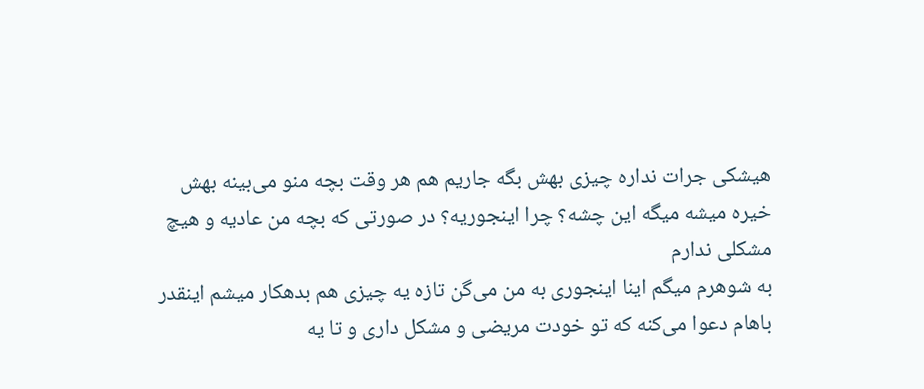هیشکی جرات نداره چیزی بهش بگه جاریم هم هر وقت بچه منو می‌بینه بهش خیره میشه میگه این چشه؟ چرا اینجوریه؟ در صورتی که بچه من عادیه و هیچ مشکلی ندارم
به شوهرم میگم اینا اینجوری به من می‌گن تازه یه چیزی هم بدهکار میشم اینقدر باهام دعوا می‌کنه که تو خودت مریضی و مشکل داری و تا یه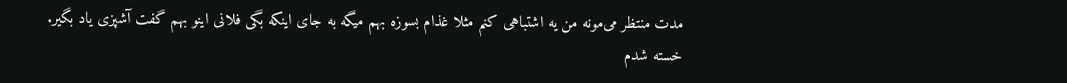مدت منتظر می‌مونه من یه اشتباهی کنم مثلا غذام بسوزه بهم میگه به جای اینکه بگی فلانی اینو بهم گفت آشپزی یاد بگیر.
خسته شدم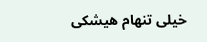خیلی تنهام هیشکی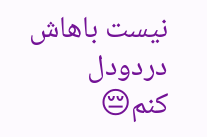نیست باهاش دردودل کنم😔